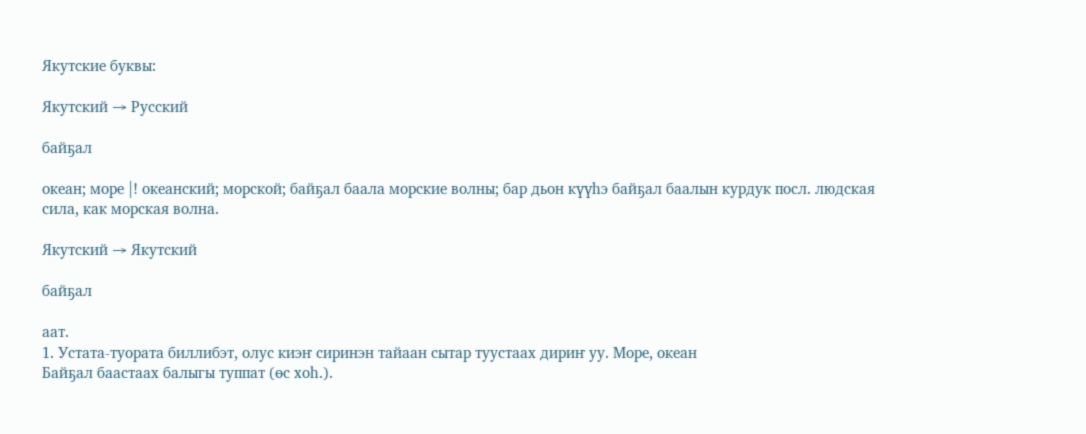Якутские буквы:

Якутский → Русский

байҕал

океан; море |! океанский; морской; байҕал баала морские волны; бар дьон күүһэ байҕал баалын курдук посл. людская сила, как морская волна.

Якутский → Якутский

байҕал

аат.
1. Устата-туората биллибэт, олус киэҥ сиринэн тайаан сытар туустаах дириҥ уу. Море, океан
Байҕал баастаах балыгы туппат (өс хоһ.).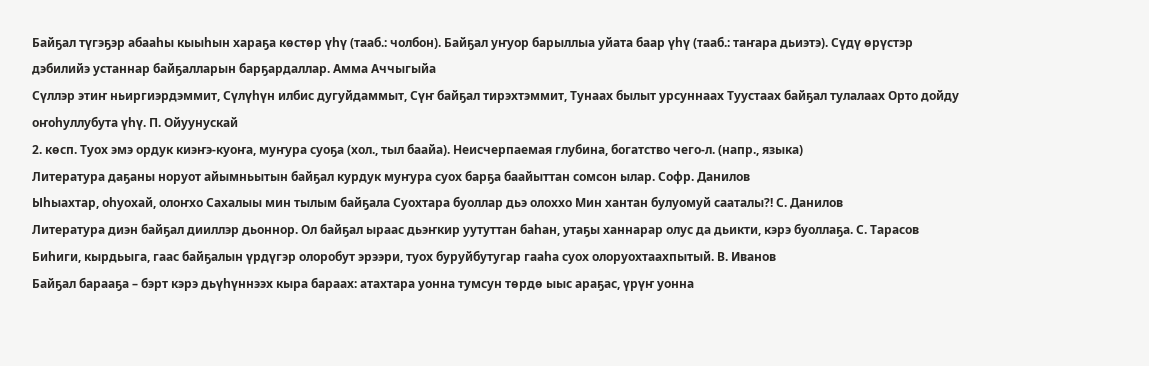Байҕал түгэҕэр абааһы кыыһын хараҕа көстөр үһү (тааб.: чолбон). Байҕал уҥуор барыллыа уйата баар үһү (тааб.: таҥара дьиэтэ). Сүдү өрүстэр дэбилийэ устаннар байҕалларын барҕардаллар. Амма Аччыгыйа
Сүллэр этиҥ ньиргиэрдэммит, Сүлүһүн илбис дугуйдаммыт, Сүҥ байҕал тирэхтэммит, Тунаах былыт урсуннаах Туустаах байҕал тулалаах Орто дойду оҥоһуллубута үһү. П. Ойуунускай
2. көсп. Туох эмэ ордук киэҥэ-куоҥа, муҥура суоҕа (хол., тыл баайа). Неисчерпаемая глубина, богатство чего-л. (напр., языка)
Литература даҕаны норуот айымньытын байҕал курдук муҥура суох барҕа баайыттан сомсон ылар. Софр. Данилов
Ыһыахтар, оһуохай, олоҥхо Сахалыы мин тылым байҕала Суохтара буоллар дьэ олоххо Мин хантан булуомуй сааталы?! С. Данилов
Литература диэн байҕал дииллэр дьоннор. Ол байҕал ыраас дьэҥкир уутуттан баһан, утаҕы ханнарар олус да дьикти, кэрэ буоллаҕа. С. Тарасов
Биһиги, кырдьыга, гаас байҕалын үрдүгэр олоробут эрээри, туох буруйбутугар гааһа суох олоруохтаахпытый. В. Иванов
Байҕал барааҕа – бэрт кэрэ дьүһүннээх кыра бараах: атахтара уонна тумсун төрдө ыыс араҕас, үрүҥ уонна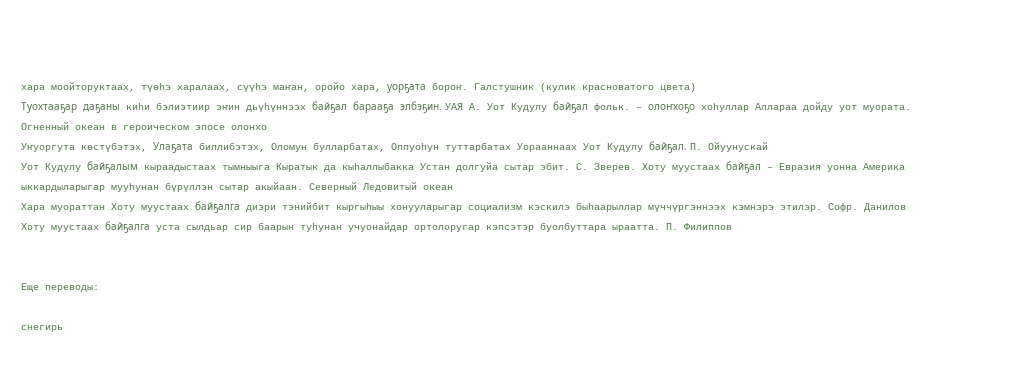хара моойторуктаах, түөһэ харалаах, сүүһэ маҥан, оройо хара, уорҕата бороҥ. Галстушник (кулик красноватого цвета)
Туохтааҕар даҕаны киһи бэлиэтиир эҥин дьүһүннээх байҕал барааҕа элбэҕин. УАЯ А. Уот Кудулу байҕал фольк. – олоҥхоҕо хоһуллар Аллараа дойду уот муората. Огненный океан в героическом эпосе олонхо
Уҥуоргута көстүбэтэх, Улаҕата биллибэтэх, Оломун булларбатах, Оппуоһун туттарбатах Уорааннаах Уот Кудулу байҕал. П. Ойуунускай
Уот Кудулу байҕалым кыраадыстаах тымныыга Кыратык да кыһаллыбакка Устан долгуйа сытар эбит. С. Зверев. Хоту муустаах байҕал – Евразия уонна Америка ыккардыларыгар мууһунан бүрүллэн сытар акыйаан. Северный Ледовитый океан
Хара муораттан Хоту муустаах байҕалга диэри тэнийбит кыргыһыы хонууларыгар социализм кэскилэ быһаарыллар мүччүргэннээх кэмнэрэ этилэр. Софр. Данилов
Хоту муустаах байҕалга уста сылдьар сир баарын туһунан учуонайдар ортолоругар кэпсэтэр буолбуттара ыраатта. П. Филиппов


Еще переводы:

снегирь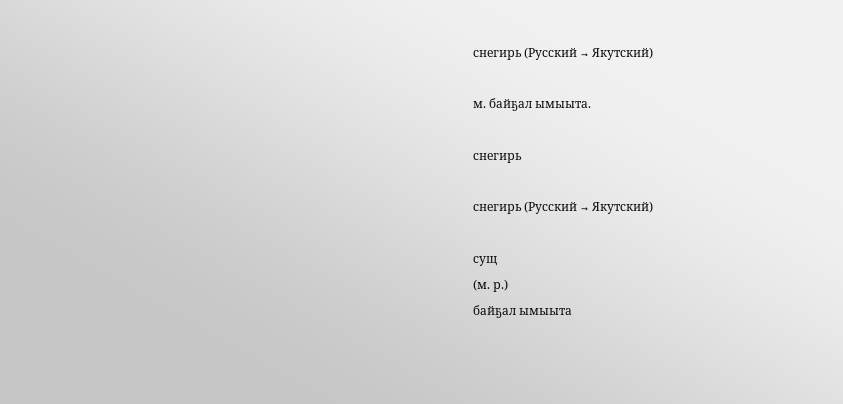снегирь (Русский → Якутский)

м. байҕал ымыыта.

снегирь

снегирь (Русский → Якутский)

сущ
(м. р.)
байҕал ымыыта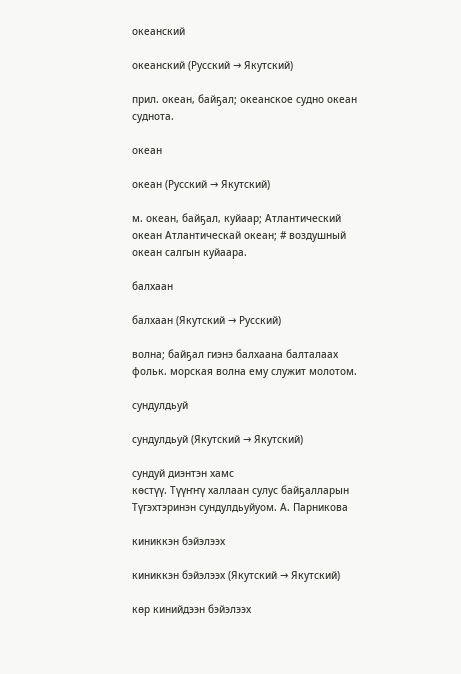океанский

океанский (Русский → Якутский)

прил. океан, байҕал; океанское судно океан суднота.

океан

океан (Русский → Якутский)

м. океан, байҕал, куйаар; Атлантический океан Атлантическай океан; # воздушный океан салгын куйаара.

балхаан

балхаан (Якутский → Русский)

волна; байҕал гиэнэ балхаана балталаах фольк. морская волна ему служит молотом.

сундулдьуй

сундулдьуй (Якутский → Якутский)

сундуй диэнтэн хамс
көстүү. Түүҥҥү халлаан сулус байҕалларын Түгэхтэринэн сундулдьуйуом. А. Парникова

киниккэн бэйэлээх

киниккэн бэйэлээх (Якутский → Якутский)

көр кинийдээн бэйэлээх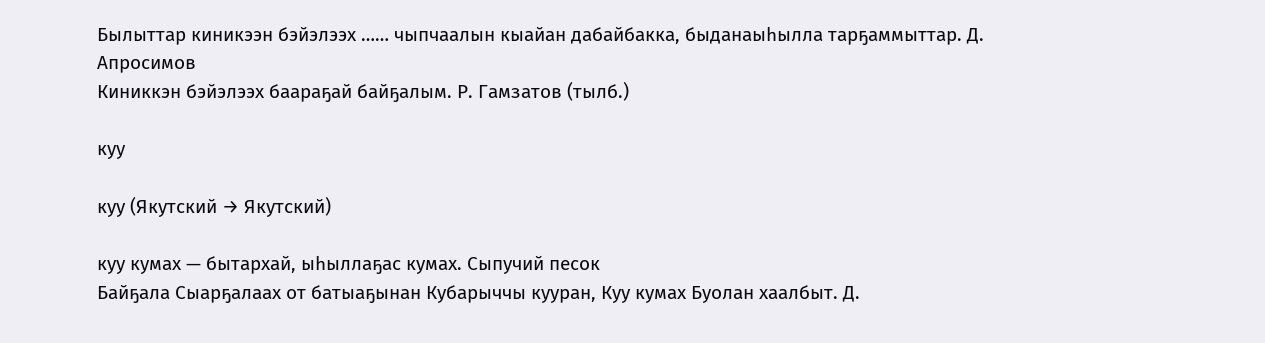Былыттар киникээн бэйэлээх …… чыпчаалын кыайан дабайбакка, быданаыһылла тарҕаммыттар. Д. Апросимов
Киниккэн бэйэлээх баараҕай байҕалым. Р. Гамзатов (тылб.)

куу

куу (Якутский → Якутский)

куу кумах — бытархай, ыһыллаҕас кумах. Сыпучий песок
Байҕала Сыарҕалаах от батыаҕынан Кубарыччы кууран, Куу кумах Буолан хаалбыт. Д.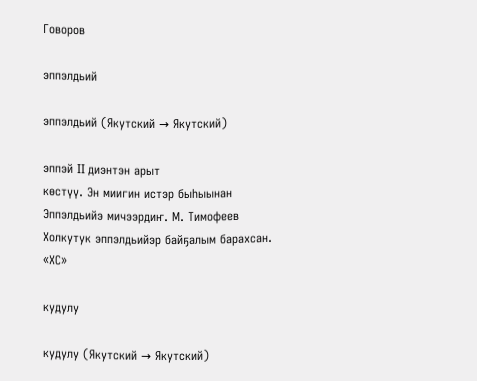Говоров

эппэлдьий

эппэлдьий (Якутский → Якутский)

эппэй II диэнтэн арыт
көстүү. Эн миигин истэр быһыынан Эппэлдьийэ мичээрдиҥ. М. Тимофеев
Холкутук эппэлдьийэр байҕалым барахсан. «ХС»

кудулу

кудулу (Якутский → Якутский)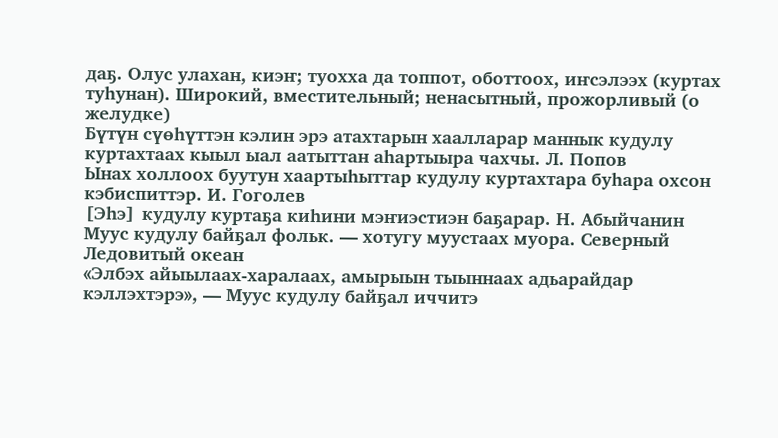даҕ. Олус улахан, киэҥ; туохха да топпот, оботтоох, иҥсэлээх (куртах туһунан). Широкий, вместительный; ненасытный, прожорливый (о желудке)
Бүтүн сүөһүттэн кэлин эрэ атахтарын хаалларар маннык кудулу куртахтаах кыыл ыал аатыттан аһартыыра чахчы. Л. Попов
Ынах холлоох буутун хаартыһыттар кудулу куртахтара буһара охсон кэбиспиттэр. И. Гоголев
[Эһэ] кудулу куртаҕа киһини мэҥиэстиэн баҕарар. Н. Абыйчанин
Муус кудулу байҕал фольк. — хотугу муустаах муора. Северный Ледовитый океан
«Элбэх айыылаах-харалаах, амырыын тыыннаах адьарайдар кэллэхтэрэ», — Муус кудулу байҕал иччитэ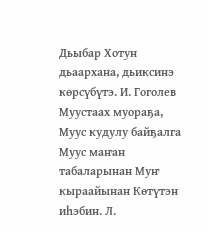Дьыбар Хотун дьаархана, дьиксинэ көрсүбүтэ. И. Гоголев
Муустаах муораҕа, Муус кудулу байҕалга Муус маҥан табаларынан Муҥ кыраайынан Көтүтэн иһэбин. Л.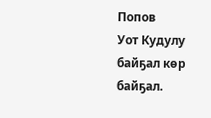Попов
Уот Кудулу байҕал көр байҕал.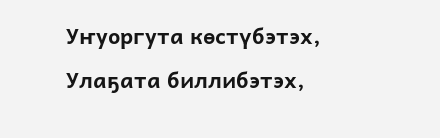Уҥуоргута көстүбэтэх, Улаҕата биллибэтэх,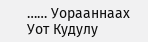…… Уорааннаах Уот Кудулу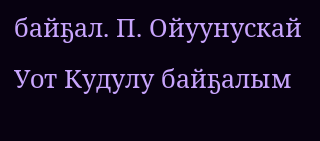байҕал. П. Ойуунускай
Уот Кудулу байҕалым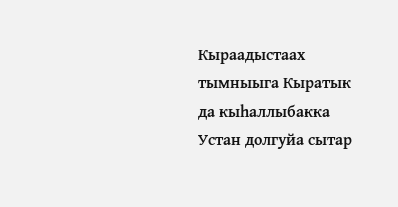Кыраадыстаах тымныыга Кыратык да кыһаллыбакка Устан долгуйа сытар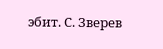эбит. С. Зверев